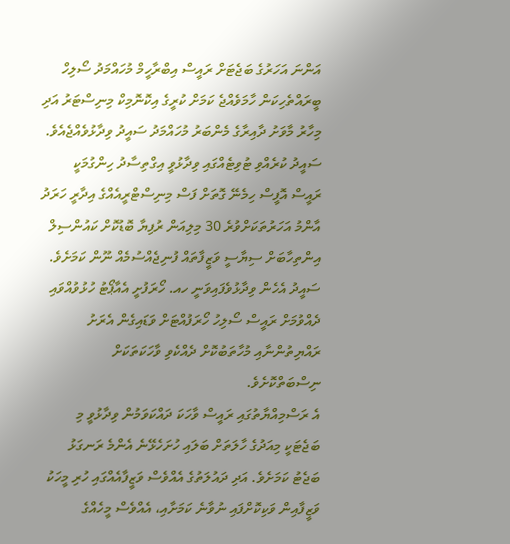އަންނަ އަހަރުގެ ބަޖެޓަށް ރައީސް އިބްރާހީމް މުހައްމަދު ސޯލިހް ބީރައްތެހިކަން ހާމަވެއްޖެ ކަމަށް ކުރީގެ އިކޮނޮމިކް މިނިސްޓަރު އަދި މިހާރު މާވަށު ދާއިރާގެ މެންބަރު މުހައްމަދު ސައީދު ވިދާޅުވެއްޖެއެވެ.
ސައީދު ކުރެއްވި ޓުވިޓެއްގައި ވިދާޅުވީ އިގްތިސާދު ހިންގުމަކީ ރައީސް އޮފީސް ހިމެނޭ ގޮތަށް ފަސް މިނިސްޓްރީއެއްގެ އިދާރީ ހަރަދު އާންމު އަހަރުތަކަށްވުރެ 30 މިލިއަން ރުފިޔާ ބޮޑުކޮށް ކައުންސިލް އިންތިހާބަށް ސިޔާސީ ވަޒީފާތައް ފުނިޖެއްސުމެއް ނޫން ކަމަށެވެ.
ސައީދު އެހެން ވިދާޅުވެފައިވަނީ ހއ. ހޯރަފުށީ އެއާޕޯޓު ހުޅުވުއްވައި ދެއްވުމަށް ރައީސް ސޯލިހު ހޯރަފުއްޓަށް ވަޑައިގެން އެރަށު ރައްޔިތުންނާއި މުހާތަބުކޮށް ދެއްކެވި ވާހަކަތަކަށް ނިސްބަތްކޮށެވެ.
އެ ރަސްމިއްޔާތުގައި ރައީސް ވާހަކަ ދައްކަވަމުން ވިދާޅުވީ މި ބަޖެޓަކީ މިއަދުގެ ހާލަތަށް ބަލައި ހުށަހެޅޭނެ އެންމެ ރަނގަޅު ބަޖެޓު ކަމަށެވެ. އަދި ދައުލަތުގެ އެއްވެސް ވަޒީފާއެއްގައި ހުރި މީހަކު ވަޒީފާއިން ވަކިކޮށްފައި ނުވާނެ ކަމަށާއި، އެއްވެސް މީހެއްގެ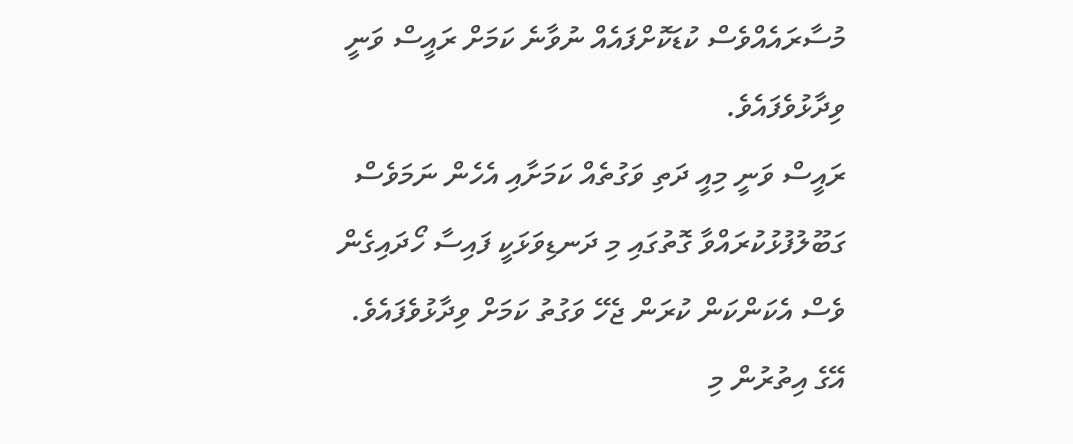މުސާރައެއްވެސް ކުޑަކޮށްފައެއް ނުވާނެ ކަމަށް ރައީސް ވަނީ ވިދާޅުވެފައެވެ.
ރައީސް ވަނީ މިއީ ދަތި ވަގުތެއް ކަމަށާއި އެހެން ނަމަވެސް ގަބޫލުފުޅުކުރައްވާ ގޮތުގައި މި ދަނޑިވަޅަކީ ފައިސާ ހޯދައިގެން ވެސް އެކަންކަން ކުރަން ޖެހޭ ވަގުތު ކަމަށް ވިދާޅުވެފައެވެ.
އޭގެ އިތުރުން މި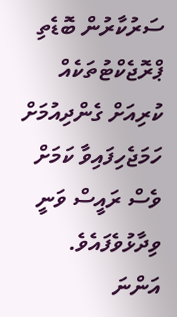ސަރުކާރުން ބޮޑެތި ޕްރޮޖެކްޓުތަކެއް ކުރިއަށް ގެންދިއުމަށް ހަމަޖެހިފައިވާ ކަމަށް ވެސް ރައީސް ވަނީ ވިދާޅުވެފައެވެ.
އަންނަ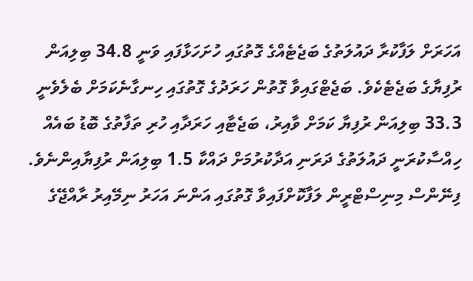އަހަރަށް ލަފާކުރާ ދައުލަތުގެ ބަޖެޓެއްގެ ގޮތުގައި ހުށަހަޅާފައި ވަނީ 34.8 ބިލިއަން ރުފިޔާގެ ބަޖެޓެކެވެ. ބަޖެޓްގައިވާ ގޮތުން ހަރަދުގެ ގޮތުގައި ހިނގާނެކަމަށް ބެލެވެނީ 33.3 ބިލިއަން ރުފިޔާ ކަމަށް ވާއިރު، ބަޖެޓާއި ހަރަދާއި ހުރި ތަފާތުގެ ބޮޑު ބައެއް ހިއްސާކުރަނީ ދައުލަތުގެ ދަރަނި އަދާކުރުމަށް ދައްކާ 1.5 ބިލިއަން ރުފިޔާއިންނެވެ.
ފިނޭންސް މިނިސްޓްރީން ލަފާކޮށްފައިވާ ގޮތުގައި އަންނަ އަހަރު ނިމޭއިރު ރާއްޖޭގެ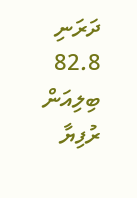ދަރަނި 82.8 ބިލިއަން ރުފިޔާ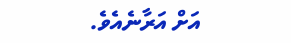އަށް އަރާނެއެވެ.